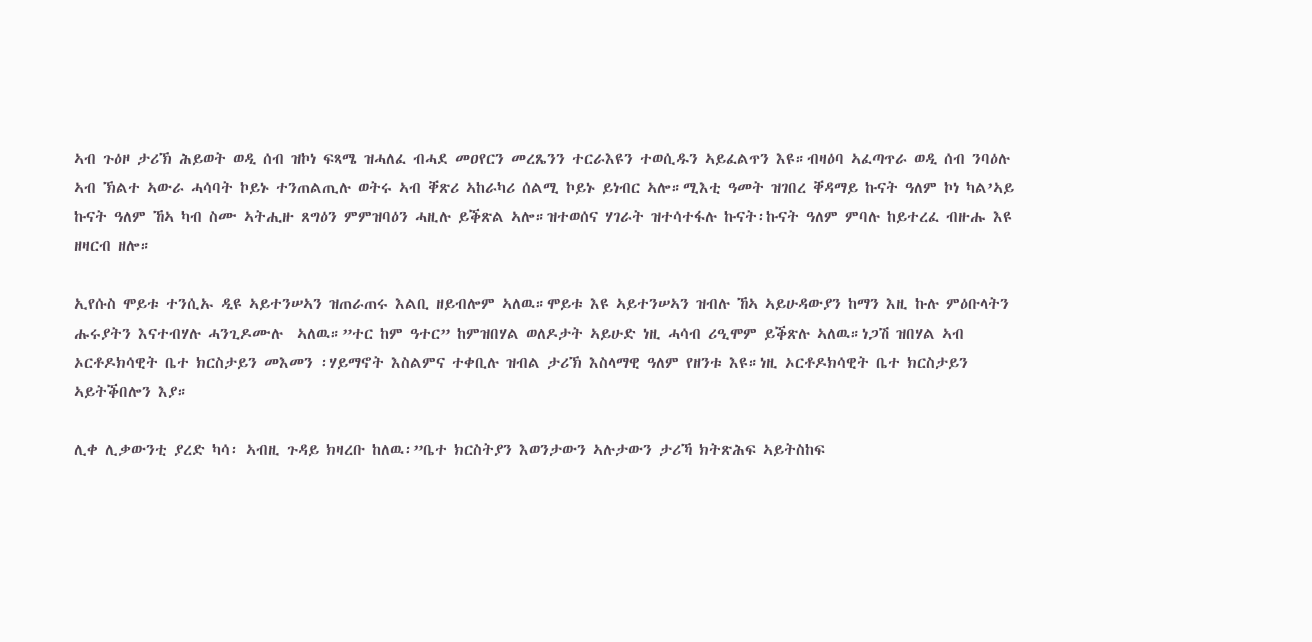ኣብ ጉዕዞ ታሪኽ ሕይወት ወዲ ሰብ ዝኮነ ፍጻሜ ዝሓለፈ ብሓደ መዐየርን መረጼንን ተርራእዩን ተወሲዱን ኣይፈልጥን እዩ።ብዛዕባ ኣፈጣጥራ ወዲ ሰብ ንባዕሉ ኣብ ኽልተ ኣውራ ሓሳባት ኮይኑ ተንጠልጢሉ ወትሩ ኣብ ቐጽሪ ኣከራካሪ ሰልሚ ኮይኑ ይነብር ኣሎ።ሚእቲ ዓመት ዝገበረ ቐዳማይ ኩናት ዓለም ኮነ ካል’ኣይ ኩናት ዓለም ኸኣ ካብ ስሙ ኣትሒዙ ጸግዕን ምምዝባዕን ሓዚሉ ይቕጽል ኣሎ።ዝተወሰና ሃገራት ዝተሳተፋሉ ኩናት፡ኩናት ዓለም ምባሉ ከይተረፈ ብዙሑ እዩ ዘዛርብ ዘሎ።

ኢየሱስ ሞይቱ ተንሲኡ ዲዩ ኣይተንሠኣን ዝጠራጠሩ እልቢ ዘይብሎም ኣለዉ።ሞይቱ እዩ ኣይተንሠኣን ዝብሉ ኸኣ ኣይሁዳውያን ከማን እዚ ኩሉ ምዕቡላትን ሑሩያትን እናተብሃሉ ሓንጊዶሙሉ  ኣለዉ።”ተር ከም ዓተር” ከምዝበሃል ወለዶታት ኣይሁድ ነዚ ሓሳብ ሪዒሞም ይቕጽሉ ኣለዉ።ነጋሽ ዝበሃል ኣብ ኦርቶዶክሳዊት ቤተ ክርስታይን መእመን ፡ሃይማኖት እስልምና ተቀቢሉ ዝብል ታሪኽ እስላማዊ ዓለም የዘንቱ እዩ።ነዚ ኦርቶዶክሳዊት ቤተ ክርስታይን ኣይትቕበሎን እያ።

ሊቀ ሊቃውንቲ ያረድ ካሳ፡ ኣብዚ ጉዳይ ክዛረቡ ከለዉ፡”ቤተ ክርስትያን እወንታውን ኣሉታውን ታሪኻ ክትጽሕፍ ኣይትስከፍ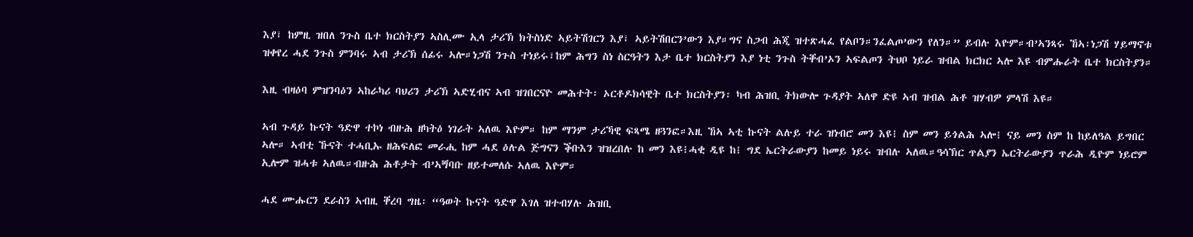እያ፣ ከምዚ ዝበለ ንጉስ ቤተ ክርስትያን ኣስሊሙ ኢላ ታሪኽ ክትስነድ ኣይትሽገርን እያ፣ ኣይትሽበርን’ውን እያ።ግና ስጋብ ሕጂ ዝተጽሓፈ የልቦን።ንፈልጦ’ውን የለን።” ይብሉ እዮም።ብ’ኣንጻሩ ኸኣ፡ነጋሽ ሃይማኖቱ ዝቀየረ ሓደ ንጉስ ምንባሩ ኣብ ታሪኽ ሰፊሩ ኣሎ።ነጋሽ ንጉስ ተነይሩ፣ከም ሕግን ስነ ስርዓትን እታ ቤተ ክርስትያን እያ ነቲ ንጉስ ትቐብ’ኦን ኣፍልጦን ትህቦ ነይራ ዝብል ክርክር ኣሎ እዩ ብምሑራት ቤተ ክርስትያን።

እዚ ብዛዕባ ምዝንባዕን ኣከራካሪ ባህሪን ታሪኽ ኣድሂብና ኣብ ዝገበርናዮ መሕተት፡ ኦርቶዶክሳዊት ቤተ ክርስትያን፡ ካብ ሕዝቢ ትክውሎ ጉዳያት ኣለዋ ድዩ ኣብ ዝብል ሕቶ ዝሃብዎ ምላሽ እዩ።

ኣብ ጉዳይ ኩናት ዓድዋ ተኮነ ብዙሕ ዘካትዕ ነገራት ኣለዉ እዮም። ከም ማንም ታሪኻዊ ፍጻሜ ዘጓንፎ።እዚ ኸኣ ኣቲ ኩናት ልሉይ ተራ ዝነብሮ መን እዩ፧ ስም መን ይጎልሕ ኣሎ፧ ናይ መን ስም ከ ከይለዓል ይግበር ኣሎ። ኣብቲ ኹናት ተሓቢኡ ዘሕፍለፎ መራሒ ከም ሓደ ዕሉል ጅግናን ቕቡእን ዝዝረበሉ ከ መን እዩ፧ሓቂ ዲዩ ከ፧ ግደ ኤርትራውያን ከመይ ነይሩ ዝብሉ ኣለዉ።ዓሳኽር ጥልያን ኤርትራውያን ጥራሕ ዲዮም ነይሮም ኢሎም ዝሓቱ ኣለዉ።ብዙሕ ሕቶታት ብ’ኣጝባቡ ዘይተመለሱ ኣለዉ እዮም።

ሓደ ሙሑርን ደራስን ኣብዚ ቐረባ ግዜ፡ “ዓወት ኩናት ዓድዋ እገለ ዝተብሃሉ ሕዝቢ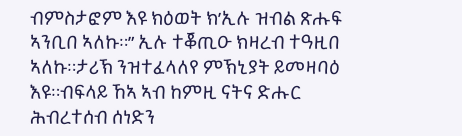ብምስታፎም እዩ ክዕወት ክ’ኢሉ ዝብል ጽሑፍ ኣንቢበ ኣለኩ።” ኢሉ ተቖጢዑ ክዛረብ ተዓዚበ ኣለኩ።ታሪኽ ንዝተፈላለየ ምኽኒያት ይመዛባዕ እዩ።ብፍላይ ኸኣ ኣብ ከምዚ ናትና ድሑር ሕብረተሰብ ሰነድን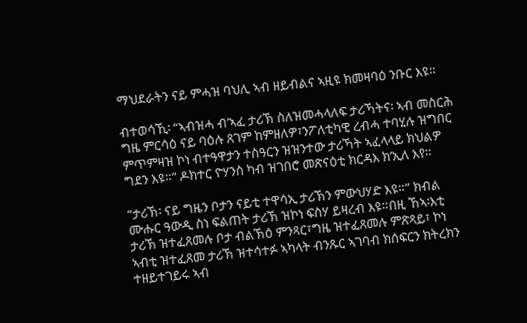ማህደራትን ናይ ምሓዝ ባህሊ ኣብ ዘይብልና ኣዚዩ ክመዛባዕ ንቡር እዩ።

ብተወሳኺ፡ “ኣብዝሓ ብ’ኣፈ ታሪኽ ስለዝመሓላለፍ ታሪኻትና፡ ኣብ መስርሕ ግዜ ምርሳዕ ናይ ባዕሉ ጸገም ከምዘለዎ፣ንፖለቲካዊ ረብሓ ተባሂሉ ዝግበር ምጥምዛዝ ኮነ ብተዓዋታን ተስዓርን ዝዝንተው ታሪኻት ኣፈላላይ ክህልዎ ግደን እዩ።” ዶክተር ዮሃንስ ካብ ዝገበሮ መጽናዕቲ ክርዳእ ክ’ኢለ እየ።

“ታሪኽ፡ ናይ ግዜን ቦታን ናይቲ ተዋሳኢ ታሪኽን ምውህሃድ እዩ።” ክብል ሙሑር ዓውዲ ስነ ፍልጠት ታሪኽ ዝኮነ ፍስሃ ይዛረብ እዩ።በዚ ኸኣ፡እቲ ታሪኽ ዝተፈጸመሉ ቦታ ብልኽዕ ምንጻር፣ግዜ ዝተፈጸመሉ ምጽጻይ፣ ኮነ ኣብቲ ዝተፈጸመ ታሪኽ ዝተሳተፉ ኣካላት ብንጹር ኣገባብ ክሰፍርን ክትረክን ተዘይተገይሩ ኣብ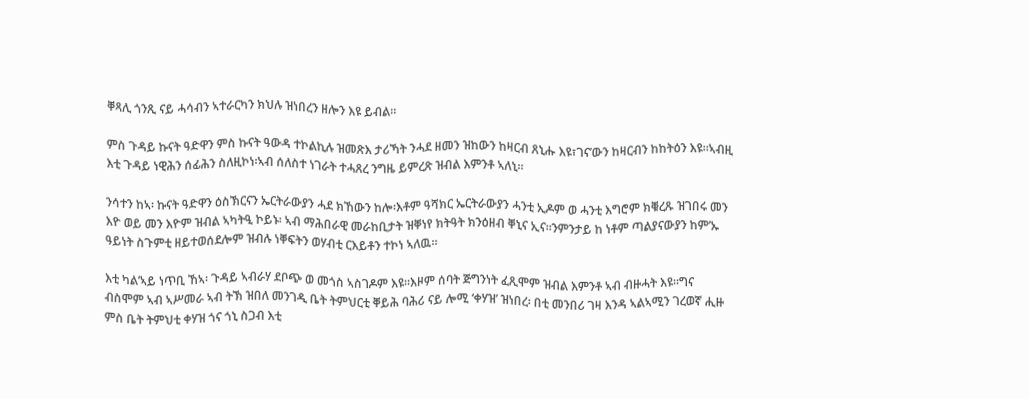ቐጻሊ ጎንጺ ናይ ሓሳብን ኣተራርካን ክህሉ ዝነበረን ዘሎን እዩ ይብል።

ምስ ጉዳይ ኩናት ዓድዋን ምስ ኩናት ዓውዳ ተኮልኪሉ ዝመጽእ ታሪኻት ንሓደ ዘመን ዝከውን ከዛርብ ጸኒሑ እዩ፣ገና’ውን ከዛርብን ከከትዕን እዩ።ኣብዚ እቲ ጉዳይ ነዊሕን ሰፊሕን ስለዚኮነ፡ኣብ ሰለስተ ነገራት ተሓጸረ ንግዜ ይምረጽ ዝብል እምንቶ ኣለኒ።

ንሳተን ከኣ፡ ኩናት ዓድዋን ዕስኽርናን ኤርትራውያን ሓደ ክኸውን ከሎ፡እቶም ዓሻክር ኤርትራውያን ሓንቲ ኢዶም ወ ሓንቲ እግሮም ክቑረጹ ዝገበሩ መን እዮ ወይ መን እዮም ዝብል ኣካትዒ ኮይኑ፡ ኣብ ማሕበራዊ መራከቢታት ዝቐነየ ክትዓት ክንዕዘብ ቐኒና ኢና።ንምንታይ ከ ነቶም ጣልያናውያን ከም’ኡ ዓይነት ስጉምቲ ዘይተወሰደሎም ዝብሉ ነቐፍትን ወሃብቲ ርእይቶን ተኮነ ኣለዉ።

እቲ ካል’ኣይ ነጥቢ ኸኣ፡ ጉዳይ ኣብራሃ ደቦጭ ወ መጎስ ኣስገዶም እዩ።እዞም ሰባት ጅግንነት ፈጺሞም ዝብል እምንቶ ኣብ ብዙሓት እዩ።ግና ብስሞም ኣብ ኣሥመራ ኣብ ትኽ ዝበለ መንገዲ ቤት ትምህርቲ ቐይሕ ባሕሪ ናይ ሎሚ ‘ቀሃዝ’ ዝነበረ፡ በቲ መንበሪ ገዛ እንዳ ኣልኣሚን ገረወኛ ሒዙ ምስ ቤት ትምህቲ ቀሃዝ ጎና ጎኒ ስጋብ እቲ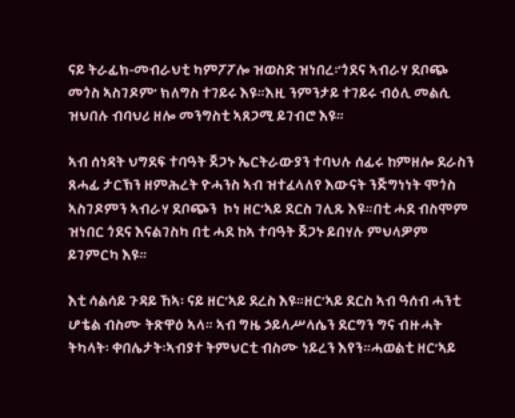ናይ ትራፊክ-መብራህቲ ካምፖፖሎ ዝወስድ ዝነበረ፡’ጎደና ኣብራሃ ደቦጭ መጎስ ኣስገዶም’ ክለግስ ተገይሩ እዩ።እዚ ንምንታይ ተገይሩ ብዕሊ መልሲ ዝህበሉ ብባህሪ ዘሎ መንግስቲ ኣጸጋሚ ይገብሮ እዩ።

ኣብ ሰነዳት ህግደፍ ተባዓት ጀጋኑ ኤርትራውያን ተባህሉ ሰፊሩ ከምዘሎ ደራስን ጸሓፊ ታርኽን ዘምሕረት ዮሓንስ ኣብ ዝተፈላለየ እውናት ንጅግነነት ሞጎስ ኣስገዶምን ኣብራሃ ደቦጭን  ኮነ ዘር’ኣይ ደርስ ገሊጹ እዩ።በቲ ሓደ ብስሞም ዝነበር ጎደና እናልገስካ በቲ ሓደ ከኣ ተባዓት ጀጋኑ ይበሃሉ ምህላዎም ይገምርካ እዩ።

እቲ ሳልሳይ ጉዳይ ኸኣ፡ ናይ ዘር’ኣይ ደረስ እዩ።ዘር’ኣይ ደርስ ኣብ ዓሰብ ሓንቲ ሆቴል ብስሙ ትጽዋዕ ኣላ። ኣብ ግዜ ኃይላሥላሴን ደርግን ግና ብዙሓት ትካላት፡ ቀበሌታት፡ኣብያተ ትምህርቲ ብስሙ ነይረን እየን።ሓወልቲ ዘር’ኣይ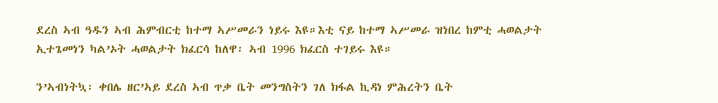ደረስ ኣብ ዓዱን ኣብ ሕምብርቲ ከተማ ኣሥመራን ነይሩ እዩ።እቲ ናይ ከተማ ኣሥመራ ዝነበረ ከምቲ ሓወልታት ኢተጌመነን ካል’ኦት ሓወልታት ክፈርሳ ከለዋ፡ ኣብ 1996 ክፈርስ ተገይሩ እዩ።

ን’ኣብነትኳ፡ ቀበሌ ዘር’ኣይ ደረስ ኣብ ጥቃ ቤት መንግስትን ገለ ክፋል ኪዳነ ምሕረትን ቤት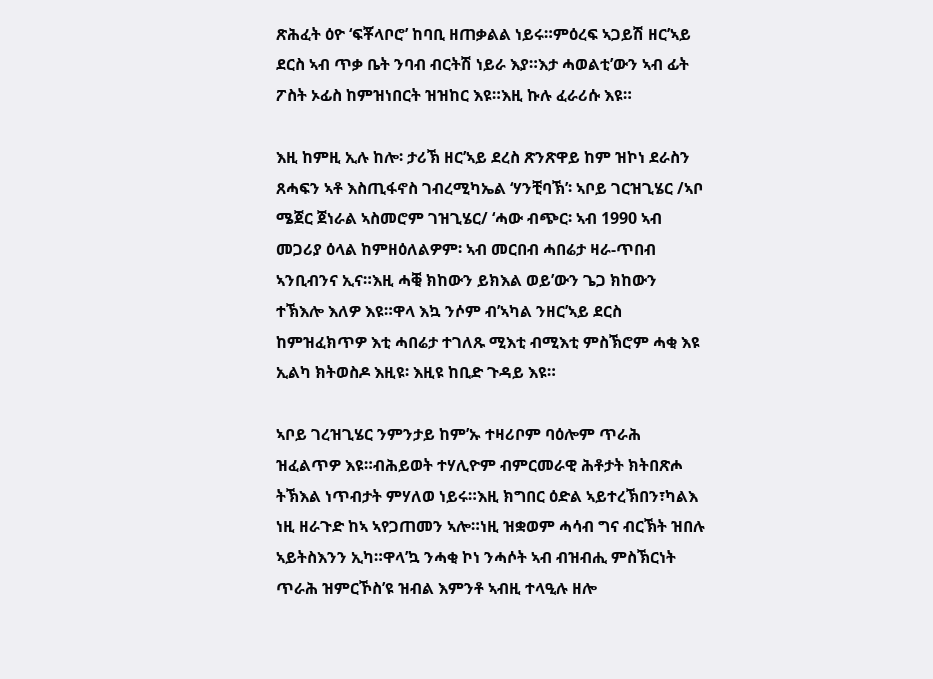ጽሕፈት ዕዮ ‘ፍቾላቦሮ’ ከባቢ ዘጠቃልል ነይሩ።ምዕረፍ ኣጋይሽ ዘር’ኣይ ደርስ ኣብ ጥቃ ቤት ንባብ ብርትሽ ነይራ እያ።እታ ሓወልቲ’ውን ኣብ ፊት ፖስት ኦፊስ ከምዝነበርት ዝዝከር እዩ።እዚ ኩሉ ፈራሪሱ እዩ።

እዚ ከምዚ ኢሉ ከሎ፡ ታሪኽ ዘር’ኣይ ደረስ ጽንጽዋይ ከም ዝኮነ ደራስን ጸሓፍን ኣቶ እስጢፋኖስ ገብረሚካኤል ‘ሃንቺባኽ’፡ ኣቦይ ገርዝጊሄር /ኣቦ ሜጀር ጀነራል ኣስመሮም ገዝጊሄር/ ‘ሓው ብጭር፡ ኣብ 1990 ኣብ መጋሪያ ዕላል ከምዘዕለልዎም፡ ኣብ መርበብ ሓበሬታ ዛራ-ጥበብ ኣንቢብንና ኢና።እዚ ሓቒ ክከውን ይክእል ወይ’ውን ጌጋ ክከውን ተኽእሎ እለዎ እዩ።ዋላ እኳ ንሶም ብ’ኣካል ንዘር’ኣይ ደርስ ከምዝፈክጥዎ እቲ ሓበሬታ ተገለጹ ሚእቲ ብሚእቲ ምስኽሮም ሓቂ እዩ ኢልካ ክትወስዶ እዚዩ፡ እዚዩ ከቢድ ጉዳይ እዩ።

ኣቦይ ገረዝጊሄር ንምንታይ ከም’ኡ ተዛሪቦም ባዕሎም ጥራሕ ዝፈልጥዎ እዩ።ብሕይወት ተሃሊዮም ብምርመራዊ ሕቶታት ክትበጽሖ ትኽእል ነጥብታት ምሃለወ ነይሩ።እዚ ክግበር ዕድል ኣይተረኽበን፣ካልእ ነዚ ዘራጉድ ከኣ ኣየጋጠመን ኣሎ።ነዚ ዝቋወም ሓሳብ ግና ብርኽት ዝበሉ ኣይትስእንን ኢካ።ዋላ’ኳ ንሓቂ ኮነ ንሓሶት ኣብ ብዝብሒ ምስኽርነት ጥራሕ ዝምርኾስ’ዩ ዝብል እምንቶ ኣብዚ ተላዒሉ ዘሎ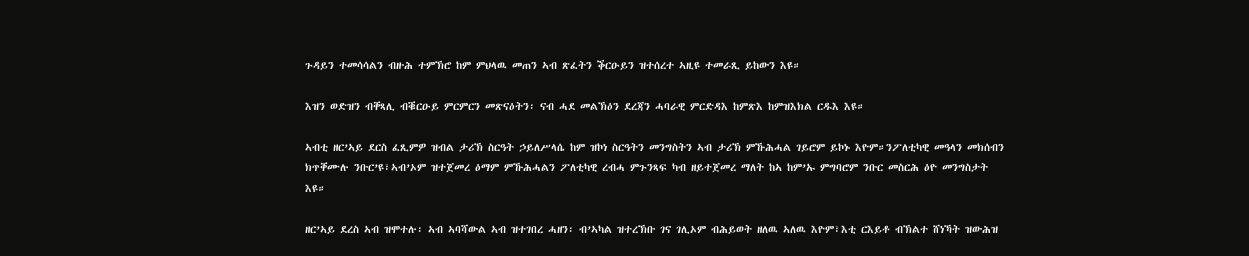ጉዳይን ተመሳሳልን ብዙሕ ተምኽሮ ከም ምህላዉ መጠን ኣብ ጽፈትን ቕርዑይን ዝተሰረተ ኣዚዩ ተመራጺ ይከውን እዩ።

እዝን ወድዝን ብቐጻሊ ብቑርዑይ ምርምርን መጽናዕትን፡ ናብ ሓደ መልኽዕን ደረጃን ሓባራዊ ምርድዳእ ከምጽእ ከምዝእክል ርዱእ እዩ።

ኣብቲ ዘር’ኣይ ደርስ ፈጺምዎ ዝብል ታሪኽ ስርዓት ኃይለሥላሴ ከም ዝኮነ ስርዓትን መንግስትን ኣብ ታሪኽ ምኹሕሓል ገይሮም ይኮኑ እዮም።ንፖለቲካዊ መዓላን መክሰብን ክጥቐሙሉ ንቡር’ዩ፣ኣብ’ኦም ዝተጀመረ ዕማም ምኹሕሓልን ፖለቲካዊ ረብሓ ምጉንጻፍ ካብ ዘይተጀመረ ማለት ከኣ ከም’ኡ ምግባሮም ንቡር መስርሕ ዕዮ መንግስታት እዩ።

ዘር’ኣይ ደረስ ኣብ ዝሞተሉ፡ ኣብ ኣባሻውል ኣብ ዝተገበረ ሓዘን፡ ብ’ኣካል ዝተረኽቡ ገና ገሊኦም ብሕይወት ዘለዉ ኣለዉ እዮም፣እቲ ርእይቶ ብኽልተ ሸነኻት ዝውሕዝ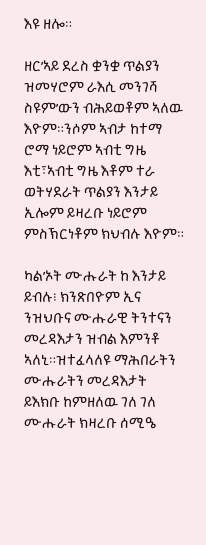እዩ ዘሎ።

ዘር’ኣይ ደረስ ቋንቋ ጥልያን ዝመሃሮም ራእሲ መንገሻ ስዩም’ውን ብሕይወቶም ኣለዉ እዮም።ንሶም ኣብታ ከተማ ሮማ ነይሮም ኣብቲ ግዜ እቲ፣ኣብቲ ግዜ እቶም ተራ ወትሃደራት ጥልያን እንታይ ኢሎም ይዛረቡ ነይሮም ምስኽርነቶም ክህብሉ እዮም።

ካል’ኦት ሙሑራት ከ እንታይ ይብሉ፧ ክንጽበዮም ኢና ንዝህቡና ሙሑራዊ ትንተናን መረዳእታን ዝብል እምንቶ ኣለኒ።ዝተፈላለዩ ማሕበራትን ሙሑራትን መረዳእታት ይእክቡ ከምዘለዉ ገለ ገለ ሙሑራት ክዛረቡ ሰሚዔ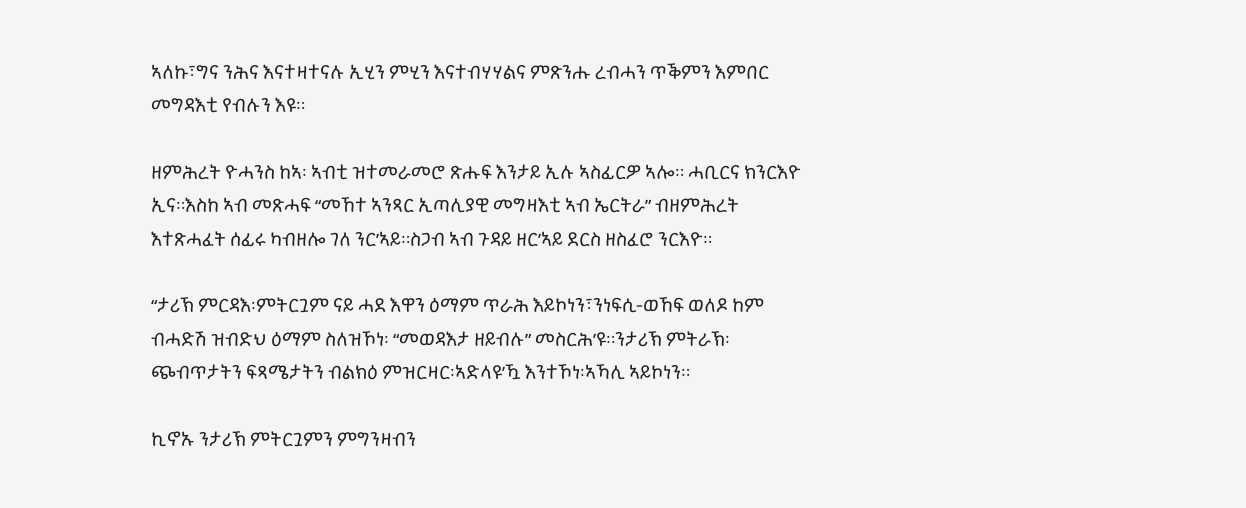ኣለኩ፣ግና ንሕና እናተዛተናሉ ኢሂን ምሂን እናተብሃሃልና ምጽንሑ ረብሓን ጥቕምን እምበር መግዳእቲ የብሉን እዩ።

ዘምሕረት ዮሓንስ ከኣ፡ ኣብቲ ዝተመራመሮ ጽሑፍ እንታይ ኢሉ ኣስፊርዎ ኣሎ። ሓቢርና ክንርእዮ ኢና።እስከ ኣብ መጽሓፍ “መኸተ ኣንጻር ኢጣሊያዊ መግዛእቲ ኣብ ኤርትራ” ብዘምሕረት እተጽሓፈት ሰፊሩ ካብዘሎ ገለ ንር’ኣይ።ስጋብ ኣብ ጉዳይ ዘር’ኣይ ደርስ ዘስፈሮ ንርእዮ።

“ታሪኽ ምርዳእ፡ምትርጓም ናይ ሓደ እዋን ዕማም ጥራሕ እይኮነን፣ንነፍሲ-ወኸፍ ወለዶ ከም ብሓድሽ ዝብድህ ዕማም ስለዝኾነ፡ “መወዳእታ ዘይብሉ” መስርሕ’ዩ።ንታሪኽ ምትራኽ፡ጭብጥታትን ፍጻሜታትን ብልክዕ ምዝርዛር፡ኣድላዩ’ዃ እንተኾነ፡ኣኻሊ ኣይኮነን።

ኪኖኡ ንታሪኽ ምትርጓምን ምግንዛብን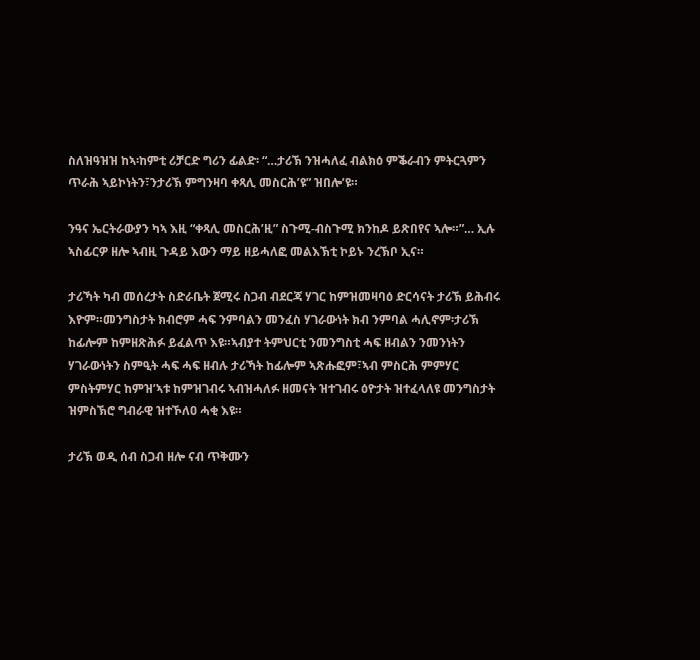ስለዝዓዝዝ ከኣ፡ከምቲ ሪቻርድ ግሪን ፊልድ፡ “…ታሪኽ ንዝሓለፈ ብልክዕ ምቕራብን ምትርጓምን ጥራሕ ኣይኮነትን፣ንታሪኽ ምግንዛባ ቀጻሊ መስርሕ’ዩ” ዝበሎ’ዩ።

ንዓና ኤርትራውያን ካኣ እዚ “ቀጻሊ መስርሕ’ዚ” ስጉሚ-ብስጉሚ ክንከዶ ይጽበየና ኣሎ።”… ኢሉ ኣስፊርዎ ዘሎ ኣብዚ ጉዳይ እውን ማይ ዘይሓለፎ መልእኽቲ ኮይኑ ንረኽቦ ኢና።

ታሪኻት ካብ መሰረታት ስድራቤት ጀሚሩ ስጋብ ብደርጃ ሃገር ከምዝመዛባዕ ድርሳናት ታሪኽ ይሕብሩ እዮም።መንግስታት ክብሮም ሓፍ ንምባልን መንፈስ ሃገራውነት ክብ ንምባል ሓሊኖም፡ታሪኽ ከፊሎም ከምዘጽሕፉ ይፈልጥ እዩ።ኣብያተ ትምህርቲ ንመንግስቲ ሓፍ ዘብልን ንመንነትን ሃገራውነትን ስምዒት ሓፍ ሓፍ ዘብሉ ታሪኻት ከፊሎም ኣጽሑፎም፣ኣብ ምስርሕ ምምሃር ምስትምሃር ከምዝ’ኣቱ ከምዝገብሩ ኣብዝሓለፉ ዘመናት ዝተገብሩ ዕዮታት ዝተፈላለዩ መንግስታት ዝምስኽሮ ግብራዊ ዝተኾለዐ ሓቂ እዩ።

ታሪኽ ወዲ ሰብ ስጋብ ዘሎ ናብ ጥቅሙን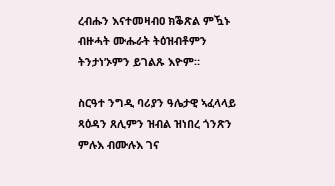ረብሑን እናተመዛብዐ ክቕጽል ምዃኑ ብዙሓት ሙሑራት ትዕዝብቶምን ትንታነ’ኦምን ይገልጹ እዮም።

ስርዓተ ንግዲ ባሪያን ዓሌታዊ ኣፈላላይ ጻዕዳን ጸሊምን ዝብል ዝነበረ ጎንጽን ምሉእ ብሙሉእ ገና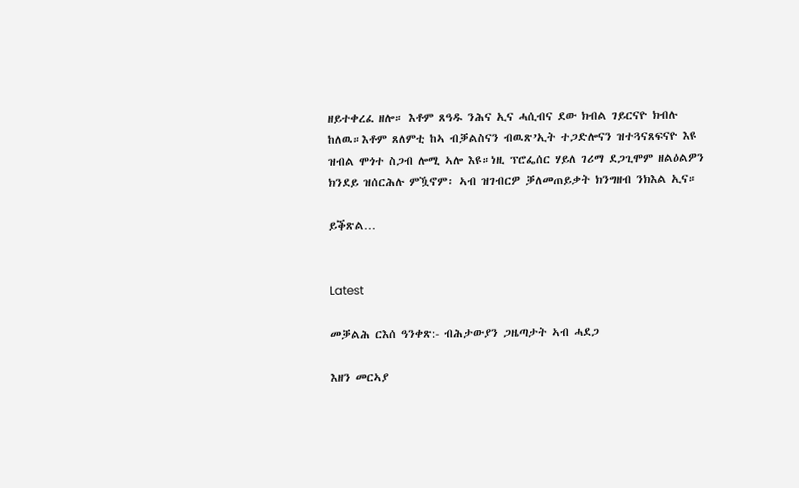ዘይተቀረፈ ዘሎ። እቶም ጸዓዱ ንሕና ኢና ሓሲብና ደው ክብል ገይርናዮ ክብሉ ከለዉ።እቶም ጸለምቲ ከኣ ብቓልስናን ብዉጽ’ኢት ተጋድሎናን ዝተጓናጸፍናዮ እዩ ዝብል ሞጎተ ስጋብ ሎሚ ኣሎ እዩ።ነዚ ፕሮፌሰር ሃይለ ገሪማ ደጋጊሞም ዘልዕልዎን ክንደይ ዝሰርሕሉ ምዃኖም፡ ኣብ ዝገብርዎ ቓለመጠይቃት ክንግዘብ ንክእል ኢና።

ይቕጽል…


Latest

መቓልሕ ርእሰ ዓንቀጽ:- ብሕታውያን ጋዜጣታት ኣብ ሓደጋ

እዘን መርኣያ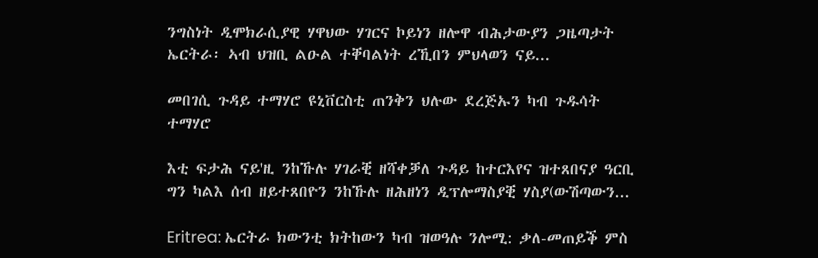ንግስነት ዲሞክራሲያዊ ሃዋህው ሃገርና ኮይነን ዘሎዋ ብሕታውያን ጋዜጣታት ኤርትራ፡ ኣብ ህዝቢ ልዑል ተቐባልነት ረኺበን ምህላወን ናይ...

መበገሲ ጉዳይ ተማሃሮ ዩኒቨርስቲ ጠንቅን ህሉው ደረጅኡን ካብ ጉዱሳት ተማሃሮ

እቲ ፍታሕ ናይ'ዚ ንከኹሉ ሃገራቒ ዘሻቀቓለ ጉዳይ ከተርእየና ዝተጸበናያ ዓርቢ ግን ካልእ ሰብ ዘይተጸበዮን ንከኹሉ ዘሕዘነን ዲፕሎማስያቒ ሃስያ(ውሽጣውን...

Eritrea: ኤርትራ ክውንቲ ክትከውን ካብ ዝወዓሉ ንሎሚ: ቃለ-መጠይቕ ምስ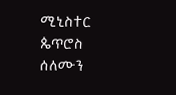ሚኒስተር ጴጥሮስ ሰለሙን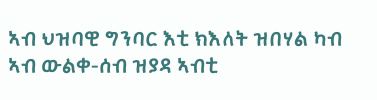ኣብ ህዝባዊ ግንባር እቲ ክእለት ዝበሃል ካብ ኣብ ውልቀ-ሰብ ዝያዳ ኣብቲ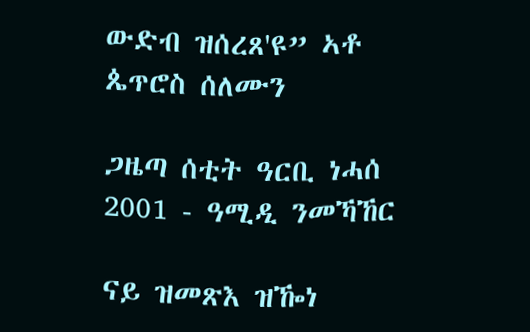ውድብ ዝሰረጸ'ዩ” ኣቶ ጴጥሮስ ሰለሙን

ጋዜጣ ሰቲት ዓርቢ ነሓሰ 2001 - ዓሚዲ ንመኻኸር

ናይ ዝመጽእ ዝዀነ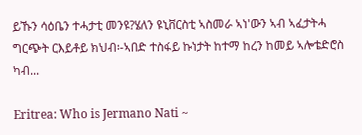ይኹን ሳዕቤን ተሓታቲ መንዩ?ሄለን ዩኒቨርስቲ ኣስመራ ኣነ'ውን ኣብ ኣፈታትሓ ግርጭት ርእይቶይ ክህብ፡-ኣበድ ተስፋይ ኩነታት ከተማ ከረን ከመይ ኣሎቴድሮስ ካብ...

Eritrea: Who is Jermano Nati ~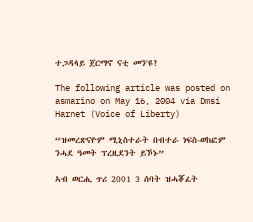ተጋዳላይ ጀርማኖ ናቲ መን'ዩ?

The following article was posted on asmarino on May 16, 2004 via Dmsi Harnet (Voice of Liberty)

“ዝመረጽናዮም ሚኒስተራት በብተራ ነፍስ-ወከፎም ንሓደ ዓመት ፕረዚደንት ይኾኑ”

ኣብ ወርሒ ጥሪ 2001 3 ሰባት ዝሓቖፈት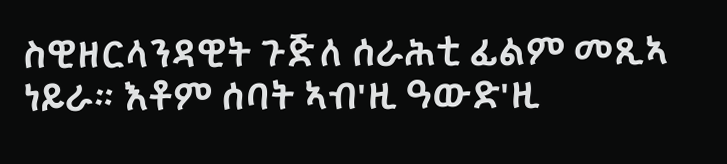ስዊዘርላንዳዊት ጉጅለ ሰራሕቲ ፊልም መጺኣ ነይራ። እቶም ሰባት ኣብ'ዚ ዓውድ'ዚ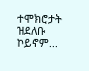ተሞክሮታት ዝደለቡ ኮይኖም...